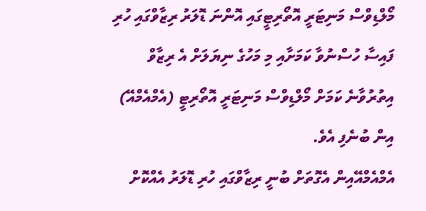މޯލްޑިވްސް މަނިޓަރީ އޮތޯރިޓީގައި އޮންނަ ޑޮލަރު ރިޒާވްގައި ހުރި ފައިސާ ހުސްނުވާ ކަމަށާއި މި މަހުގެ ނިޔަލަށް އެ ރިޒާވް އިތުރުވާނެ ކަމަށް މޯލްޑިވްސް މަނިޓަރީ އޮތޯރިޓީ (އެމްއެމްއޭ) އިން ބުނެފި އެވެ.
އެމްއެމްއޭއިން އެގޮތަށް ބުނީ ރިޒާވްގައި ހުރި ޑޮލަރު އެއްކޮށް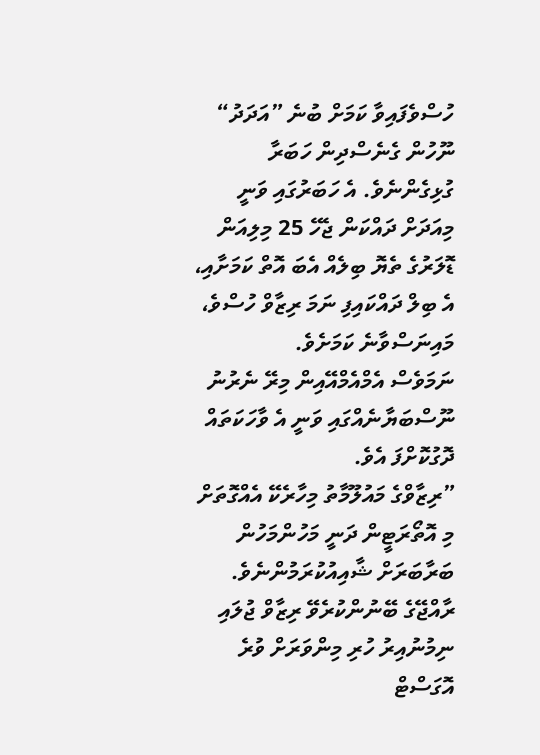ހުސްވެފައިވާ ކަމަށް ބުނެ ”އަދަދު“ ނޫހުން ގެނެސްދިން ހަބަރާ ގުޅިގެންނެވެ. އެ ހަބަރުގައި ވަނީ މިއަދަށް ދައްކަން ޖެހޭ 25 މިލިއަން ޑޮލަރުގެ ތެޔޮ ބިލެއް އެބަ އޮތް ކަމަށާއި، އެ ބިލް ދައްކައިފި ނަމަ ރިޒާވް ހުސްވެ، މައިނަސްވާނެ ކަމަށެވެ.
ނަމަވެސް އެމްއެމްއޭއިން މިރޭ ނެރުނު ނޫސްބަޔާނެއްގައި ވަނީ އެ ވާހަކަތައް ދޮގުކޮށްފަ އެވެ.
”ރިޒާވްގެ މައުލޫމާތު މިހާރެކޭ އެއްގޮތަށް މި އޮތޯރަޓީން ދަނީ މަހުންމަހުން ބަރާބަރަށް ޝާއިއުކުރަމުންނެވެ. ރާއްޖޭގެ ބޭނުންކުރެވޭ ރިޒާވް ޖުލައި ނިމުނުއިރު ހުރި މިންވަރަށް ވުރެ އޮގަސްޓް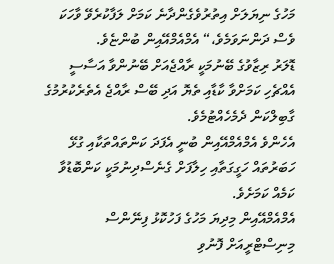މަހުގެ ނިޔަލަށް އިތުރުވެގެންދާނެ ކަމަށް ލަފާކުރެވޭ ވާހަކަ ވެސް ދަންނަވަމެވެ،“ އެމްއެމްއޭއިން ބުންޏެވެ.
ޑޮލަރު ރިޒާވުގެ ބޭނުމަކީ ރާއްޖެއަށް ބޭނުންވާ އަސާސީ އެއްޗެހި ކަމަށްވާ ކާޑާއި ތެޔޮ އަދި ބޭސް ރާއްޖެ އެތެރެކުރުމުގެ ގާބިލްކަން ދެމެހެއްޓުމެވެ.
އެހެންވެ އެމްއެމްއޭއިން ބުނީ އެފަދަ ކަންތައްތަކާއި ގުޅޭ ހަބަރުތައް ހަގީގަތާއި ހިލާފަށް ގެނެސްދިނުމަކީ ކަންބޮޑުވާ ކަމެއް ކަމަށެވެ.
އެމްއެމްއޭއިން މިދިޔަ މަހުގެ ފަހުކޮޅު ފިނޭންސް މިނިސްޓްރީއަށް ފޮނުވި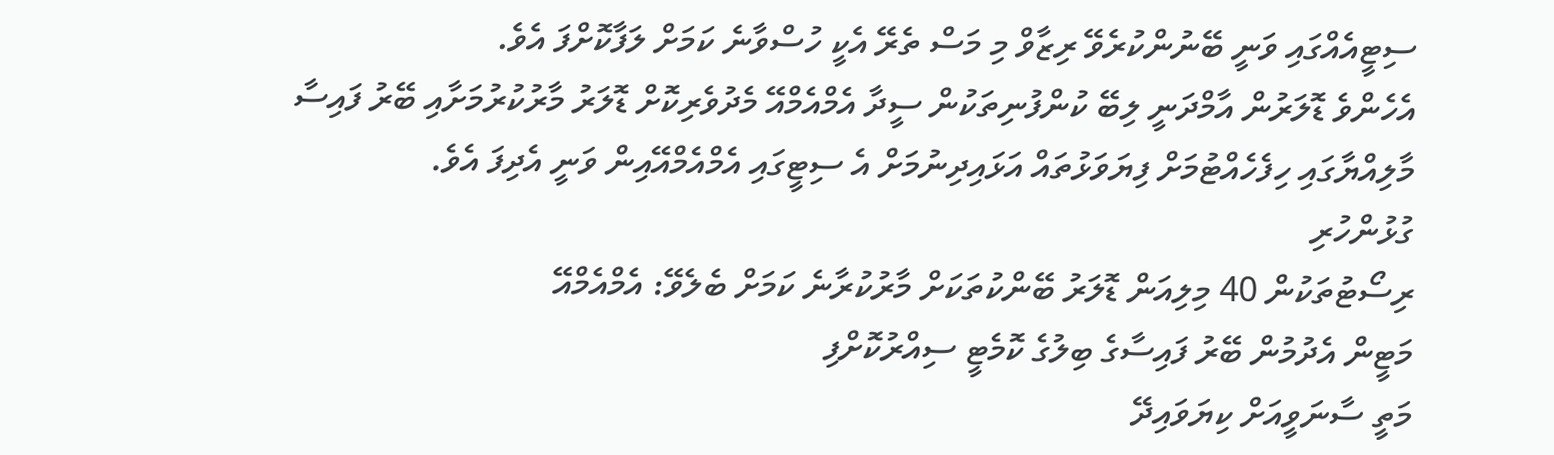ސިޓީއެއްގައި ވަނީ ބޭނުންކުރެވޭ ރިޒާވް މި މަސް ތެރޭ އެކީ ހުސްވާނެ ކަމަށް ލަފާކޮށްފަ އެވެ.
އެހެންވެ ޑޮލަރުން އާމްދަނީ ލިބޭ ކުންފުނިތަކުން ސީދާ އެމްއެމްއޭ މެދުވެރިކޮށް ޑޮލަރު މާރުކުރުމަށާއި ބޭރު ފައިސާ މާލިއްޔާގައި ހިފެހެއްޓުމަށް ފިޔަވަޅުތައް އަޅައިދިނުމަށް އެ ސިޓީގައި އެމްއެމްއޭއިން ވަނީ އެދިފަ އެވެ.
ގުޅުންހުރި
ރިސޯޓުތަކުން 40 މިލިއަން ޑޮލަރު ބޭންކުތަކަށް މާރުކުރާނެ ކަމަށް ބެލެވޭ: އެމްއެމްއޭ
މަޓީން އެދުމުން ބޭރު ފައިސާގެ ބިލުގެ ކޮމެޓީ ސިއްރުކޮށްފި
މަތީ ސާނަވީއަށް ކިޔަވައިދޭ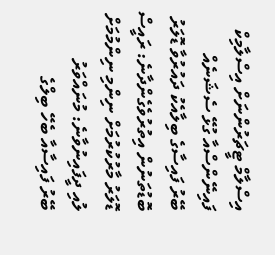އިސްލާމް ޓީޗަރުންނަށް އިސްލާމިކް ފައިނޭންސްއާ ގުޅޭ ސެޝަނެއް
ބޭރު ފައިސާގެ ބިލާއެކު ދައުރުވާ ޑޮލަރު ބޮޑުތަނުން އިތުރުވެގެންދާނެ: ރައީސް
ޑޮލަރު މާރުކުރުމަށް ނިންމި ނިންމުމަށް ލުއި ދީފައިނުވާނެ: މުނައްވަރު
ބޭރު ފައިސާއާ ބެހޭ ބިލްގެ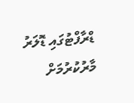ޑްރާފްޓުގައި ޑޮލަރު މާރުކުރުމަށް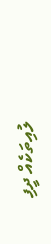ލުއިތަކެއް ދީފި